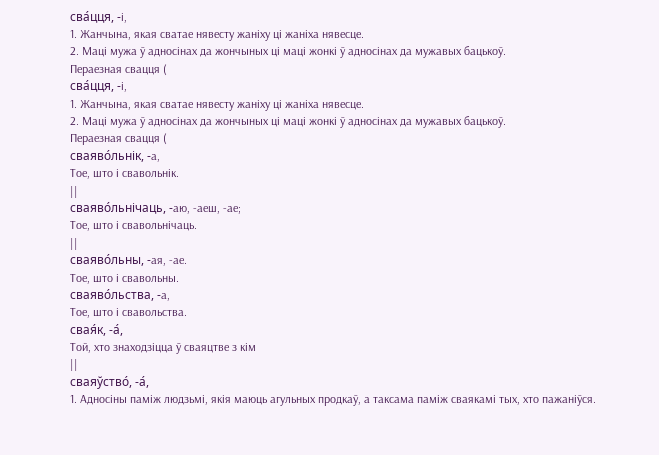сва́цця, -і,
1. Жанчына, якая сватае нявесту жаніху ці жаніха нявесце.
2. Маці мужа ў адносінах да жончыных ці маці жонкі ў адносінах да мужавых бацькоў.
Пераезная свацця (
сва́цця, -і,
1. Жанчына, якая сватае нявесту жаніху ці жаніха нявесце.
2. Маці мужа ў адносінах да жончыных ці маці жонкі ў адносінах да мужавых бацькоў.
Пераезная свацця (
сваяво́льнік, -а,
Тое, што і свавольнік.
||
сваяво́льнічаць, -аю, -аеш, -ае;
Тое, што і свавольнічаць.
||
сваяво́льны, -ая, -ае.
Тое, што і свавольны.
сваяво́льства, -а,
Тое, што і свавольства.
свая́к, -а́,
Той, хто знаходзіцца ў сваяцтве з кім
||
сваяўство́, -а́,
1. Адносіны паміж людзьмі, якія маюць агульных продкаў, а таксама паміж сваякамі тых, хто пажаніўся.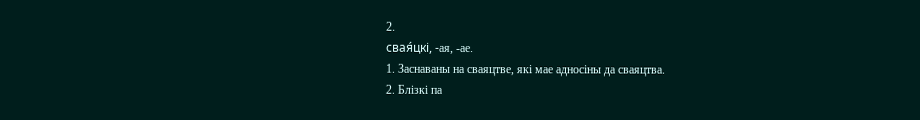2.
свая́цкі, -ая, -ае.
1. Заснаваны на сваяцтве, які мае адносіны да сваяцтва.
2. Блізкі па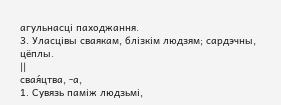агульнасці паходжання.
3. Уласцівы сваякам, блізкім людзям; сардэчны, цёплы.
||
свая́цтва, -а,
1. Сувязь паміж людзьмі,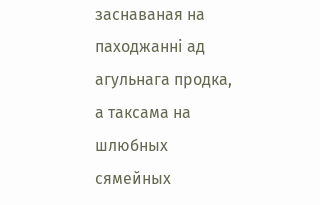заснаваная на паходжанні ад агульнага продка, а таксама на шлюбных сямейных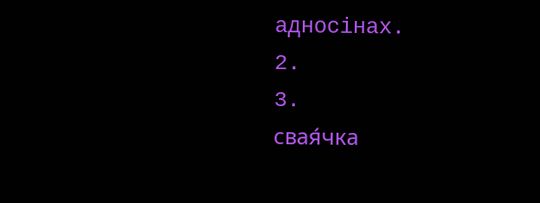адносінах.
2.
3.
свая́чка